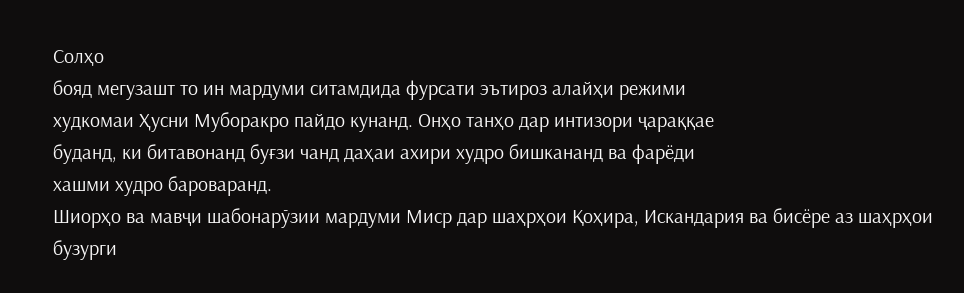Солҳо
бояд мегузашт то ин мардуми ситамдида фурсати эътироз алайҳи режими
худкомаи Ҳусни Муборакро пайдо кунанд. Онҳо танҳо дар интизори ҷараққае
буданд, ки битавонанд буғзи чанд даҳаи ахири худро бишкананд ва фарёди
хашми худро бароваранд.
Шиорҳо ва мавҷи шабонарӯзии мардуми Миср дар шаҳрҳои Қоҳира, Искандария ва бисёре аз шаҳрҳои бузурги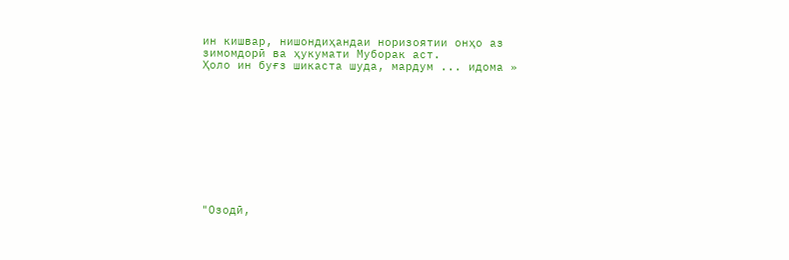ин кишвар, нишондиҳандаи норизоятии онҳо аз зимомдорӣ ва ҳукумати Муборак аст.
Ҳоло ин буғз шикаста шуда, мардум ... идома »











"Озодӣ,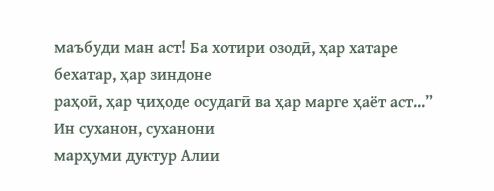маъбуди ман аст! Ба хотири озодӣ, ҳар хатаре бехатар, ҳар зиндоне
раҳоӣ, ҳар ҷиҳоде осудагӣ ва ҳар марге ҳаёт аст...” Ин суханон, суханони
марҳуми дуктур Алии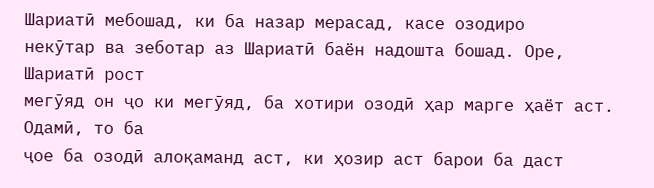Шариатӣ мебошад, ки ба назар мерасад, касе озодиро
некӯтар ва зеботар аз Шариатӣ баён надошта бошад. Оре, Шариатӣ рост
мегӯяд он ҷо ки мегӯяд, ба хотири озодӣ ҳар марге ҳаёт аст. Одамӣ, то ба
ҷое ба озодӣ алоқаманд аст, ки ҳозир аст барои ба даст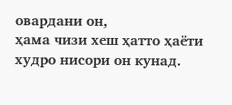овардани он,
ҳама чизи хеш ҳатто ҳаёти худро нисори он кунад.